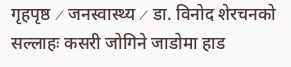गृहपृष्ठ ∕ जनस्वास्थ्य ∕ डा. विनोद शेरचनको सल्लाहः कसरी जोगिने जाडोमा हाड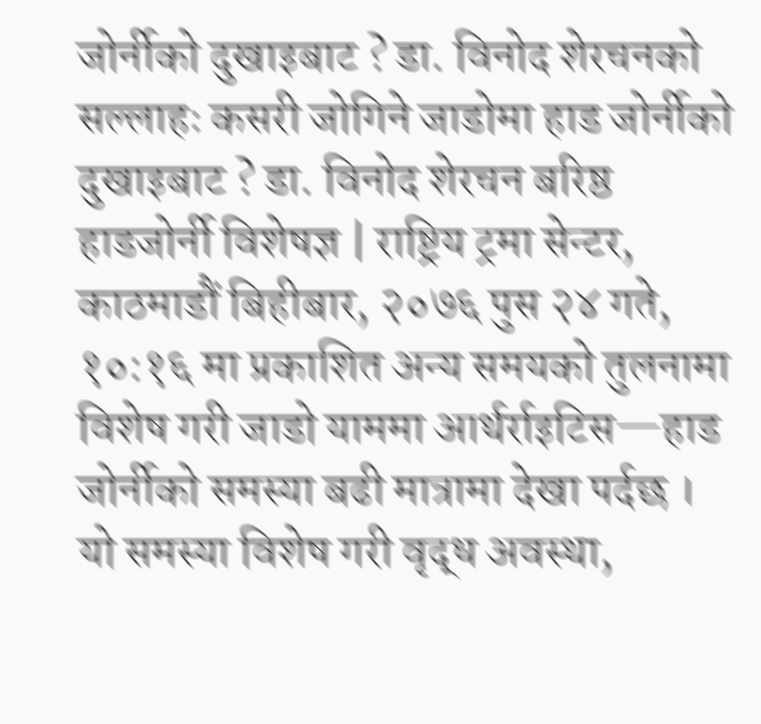जोर्नीको दुखाइबाट ? डा. विनोद शेरचनको सल्लाहः कसरी जोगिने जाडोमा हाड जोर्नीको दुखाइबाट ? डा. विनोद शेरचन बरिष्ठ हाडजोर्नी विशेषज्ञ | राष्ट्रिय ट्रमा सेन्टर, काठमाडौं बिहीबार, २०७६ पुस २४ गते, १०:१६ मा प्रकाशित अन्य समयको तुलनामा विशेष गरी जाडो याममा आर्थर्राइटिस—हाड जोर्नीको समस्या बढी मात्रामा देखा पर्दछ । यो समस्या विशेष गरी वृद्ध अवस्था,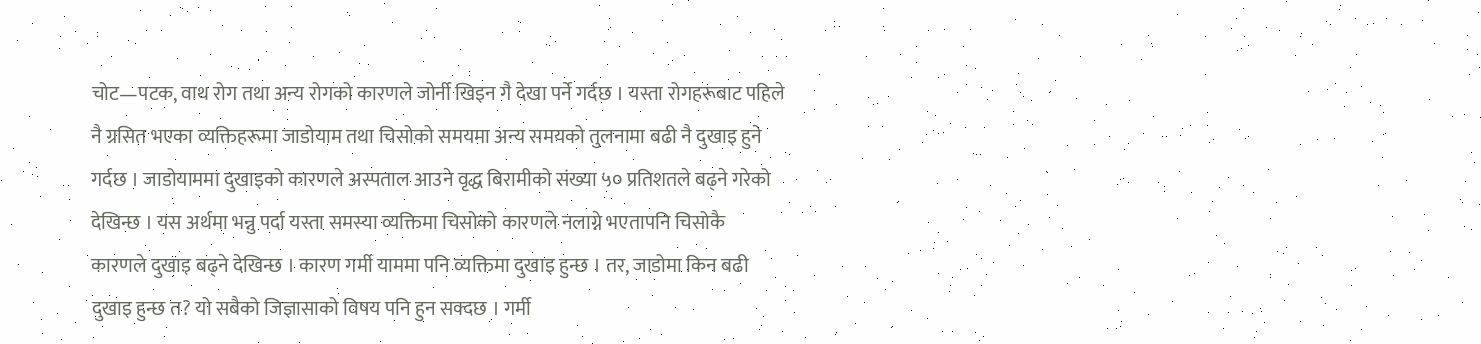चोट—पटक, वाथ रोग तथा अन्य रोगको कारणले जोर्नी खिइन गै देखा पर्ने गर्दछ । यस्ता रोगहरूबाट पहिले नै ग्रसित भएका व्यक्तिहरूमा जाडोयाम तथा चिसोको समयमा अन्य समयको तुलनामा बढी नै दुखाइ हुने गर्दछ । जाडोयाममा दुखाइको कारणले अस्पताल आउने वृद्ध बिरामीको संख्या ५० प्रतिशतले बढ्ने गरेको देखिन्छ । यस अर्थमा भन्नु पर्दा यस्ता समस्या व्यक्तिमा चिसोको कारणले नलाग्ने भएतापनि चिसोकै कारणले दुखाइ बढ्ने देखिन्छ । कारण गर्मी याममा पनि व्यक्तिमा दुखाइ हुन्छ । तर, जाडोमा किन बढी दुखाइ हुन्छ त? यो सबैको जिज्ञासाको विषय पनि हुन सक्दछ । गर्मी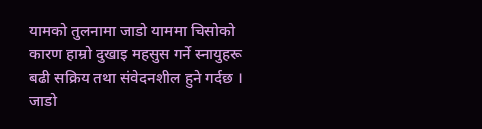यामको तुलनामा जाडो याममा चिसोको कारण हाम्रो दुखाइ महसुस गर्ने स्नायुहरू बढी सक्रिय तथा संवेदनशील हुने गर्दछ । जाडो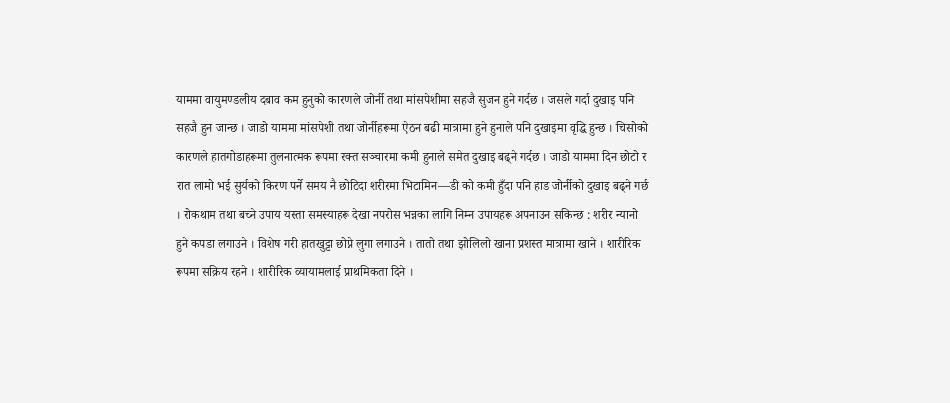याममा वायुमण्डलीय दबाव कम हुनुको कारणले जोर्नी तथा मांसपेशीमा सहजै सुजन हुने गर्दछ । जसले गर्दा दुखाइ पनि सहजै हुन जान्छ । जाडो याममा मांसपेशी तथा जोर्नीहरूमा ऐठन बढी मात्रामा हुने हुनाले पनि दुखाइमा वृद्धि हुन्छ । चिसोको कारणले हातगोडाहरूमा तुलनात्मक रूपमा रक्त सञ्चारमा कमी हुनाले समेत दुखाइ बढ्ने गर्दछ । जाडो याममा दिन छोटो र रात लामो भई सुर्यको किरण पर्ने समय नै छोटिदा शरीरमा भिटामिन—डी को कमी हुँदा पनि हाड जोर्नीको दुखाइ बढ्ने गर्छ । रोकथाम तथा बच्ने उपाय यस्ता समस्याहरू देखा नपरोस भन्नका लागि निम्न उपायहरू अपनाउन सकिन्छ : शरीर न्यानो हुने कपडा लगाउने । विशेष गरी हातखुट्टा छोप्ने लुगा लगाउने । तातो तथा झोलिलो खाना प्रशस्त मात्रामा खाने । शारीरिक रूपमा सक्रिय रहने । शारीरिक व्यायामलाई प्राथमिकता दिने ।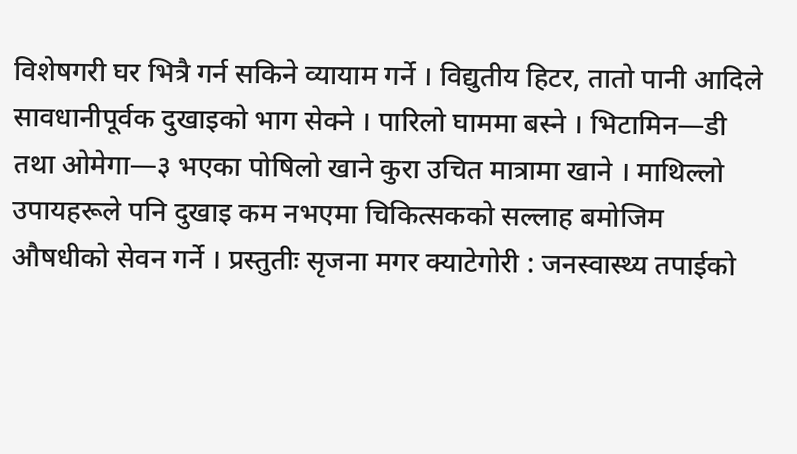विशेषगरी घर भित्रै गर्न सकिने व्यायाम गर्ने । विद्युतीय हिटर, तातो पानी आदिले सावधानीपूर्वक दुखाइको भाग सेक्ने । पारिलो घाममा बस्ने । भिटामिन—डी तथा ओमेगा—३ भएका पोषिलो खाने कुरा उचित मात्रामा खाने । माथिल्लो उपायहरूले पनि दुखाइ कम नभएमा चिकित्सकको सल्लाह बमोजिम औषधीको सेवन गर्ने । प्रस्तुतीः सृजना मगर क्याटेगोरी : जनस्वास्थ्य तपाईको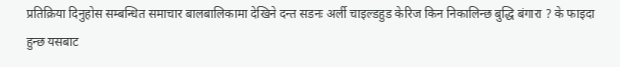प्रतिक्रिया दिनुहोस सम्बन्धित समाचार बालबालिकामा देखिने दन्त सडनः अर्ली चाइल्डहुड केरिज किन निकालिन्छ बुद्धि बंगारा ? के फाइदा हुन्छ यसबाट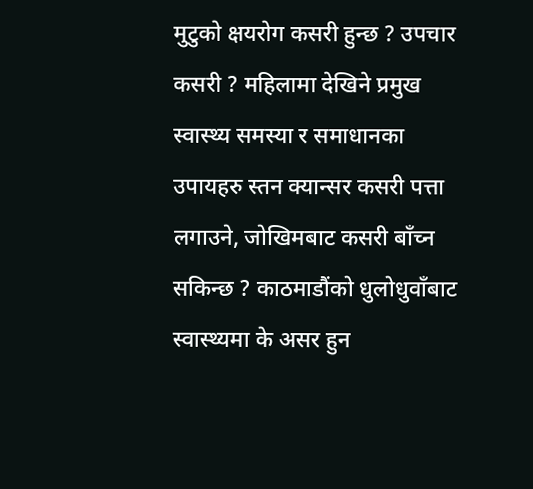मुटुको क्षयरोग कसरी हुन्छ ? उपचार कसरी ? महिलामा देखिने प्रमुख स्वास्थ्य समस्या र समाधानका उपायहरु स्तन क्यान्सर कसरी पत्ता लगाउने, जोखिमबाट कसरी बाँच्न सकिन्छ ? काठमाडौंको धुलोधुवाँबाट स्वास्थ्यमा के असर हुन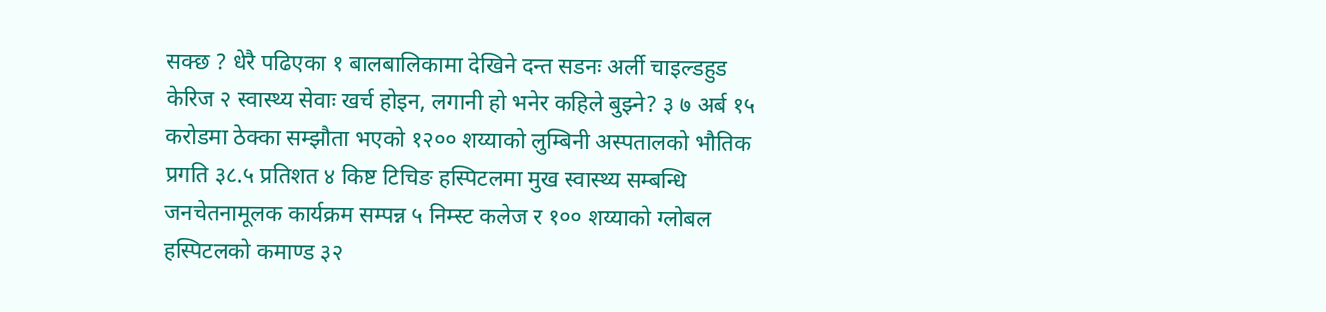सक्छ ? धेरै पढिएका १ बालबालिकामा देखिने दन्त सडनः अर्ली चाइल्डहुड केरिज २ स्वास्थ्य सेवाः खर्च होइन, लगानी हो भनेर कहिले बुझ्ने? ३ ७ अर्ब १५ करोडमा ठेक्का सम्झौता भएको १२०० शय्याको लुम्बिनी अस्पतालको भौतिक प्रगति ३८.५ प्रतिशत ४ किष्ट टिचिङ हस्पिटलमा मुख स्वास्थ्य सम्बन्धि जनचेतनामूलक कार्यक्रम सम्पन्न ५ निम्स्ट कलेज र १०० शय्याको ग्लोबल हस्पिटलको कमाण्ड ३२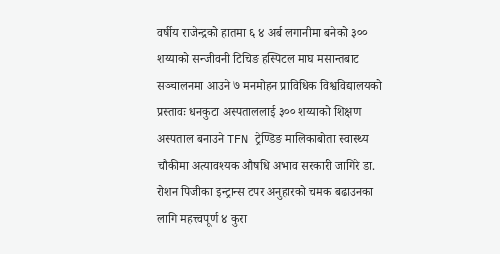वर्षीय राजेन्द्रको हातमा ६ ४ अर्ब लगानीमा बनेको ३०० शय्याको सन्जीवनी टिचिङ हस्पिटल माघ मसान्तबाट सञ्चालनमा आउने ७ मनमोहन प्राविधिक विश्वविद्यालयको प्रस्तावः धनकुटा अस्पताललाई ३०० शय्याको शिक्षण अस्पताल बनाउने TFN ट्रेण्डिङ मालिकाबोता स्वास्थ्य चौकीमा अत्यावश्यक औषधि अभाव सरकारी जागिरे डा. रोशन पिजीका इन्ट्रान्स टपर अनुहारको चमक बढाउनका लागि महत्त्वपूर्ण ४ कुरा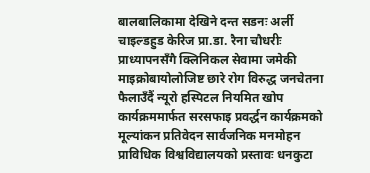बालबालिकामा देखिने दन्त सडनः अर्ली चाइल्डहुड केरिज प्रा.डा. रैना चौधरीः प्राध्यापनसँगै क्लिनिकल सेवामा जमेकी माइक्रोबायोलोजिष्ट छारे रोग विरुद्ध जनचेतना फैलाउँदैं न्यूरो हस्पिटल नियमित खोप कार्यक्रममार्फत सरसफाइ प्रवर्द्धन कार्यक्रमको मूल्यांकन प्रतिवेदन सार्वजनिक मनमोहन प्राविधिक विश्वविद्यालयको प्रस्तावः धनकुटा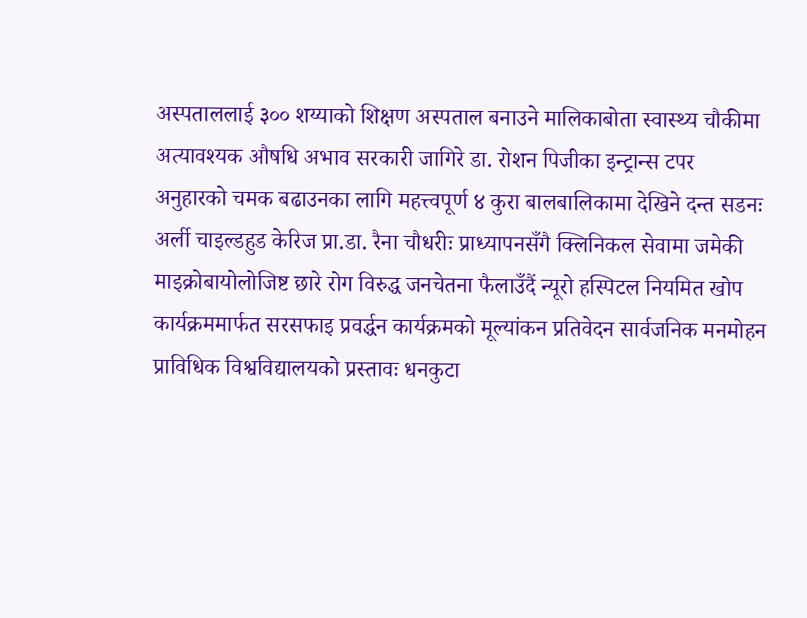अस्पताललाई ३०० शय्याको शिक्षण अस्पताल बनाउने मालिकाबोता स्वास्थ्य चौकीमा अत्यावश्यक औषधि अभाव सरकारी जागिरे डा. रोशन पिजीका इन्ट्रान्स टपर अनुहारको चमक बढाउनका लागि महत्त्वपूर्ण ४ कुरा बालबालिकामा देखिने दन्त सडनः अर्ली चाइल्डहुड केरिज प्रा.डा. रैना चौधरीः प्राध्यापनसँगै क्लिनिकल सेवामा जमेकी माइक्रोबायोलोजिष्ट छारे रोग विरुद्ध जनचेतना फैलाउँदैं न्यूरो हस्पिटल नियमित खोप कार्यक्रममार्फत सरसफाइ प्रवर्द्धन कार्यक्रमको मूल्यांकन प्रतिवेदन सार्वजनिक मनमोहन प्राविधिक विश्वविद्यालयको प्रस्तावः धनकुटा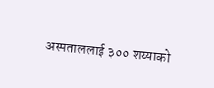अस्पताललाई ३०० शय्याको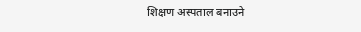शिक्षण अस्पताल बनाउने